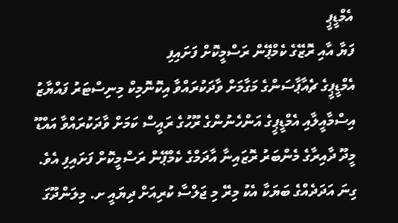އެމްޑީޕީ
ފަޔާ އާއި ރޮޒޭގެ ކެމްޕޭން ރަސްމީކޮށް ފަށައިފި
އެމްޑީޕީގެ ޗެއާޕާސަންގެ މަގާމަށް ވާދަކުރައްވާ އިކޮނޮމިކް މިނިސްޓަރު ފައްޔާޒު އިސްމާއީލާއި އެމްޑީޕީގެ އަންހެނުންގެ ރޫހުގެ ރައީސް ކަމަށް ވާދަކުރައްވާ އައްޑޫ މީދޫ ދާއިރާގެ މެންބަރު ރޮޒައިނާ އާދަމްގެ ކެމްޕޭން ރަސްމީކޮށް ފަށައިފި އެވެ.
ގިނަ އަދަދެއްގެ ބަޔަކާ އެކު މިރޭ މި ޖަލްސާ ކުރިއަށް ދިޔައީ ށ. މިލަންދޫގަ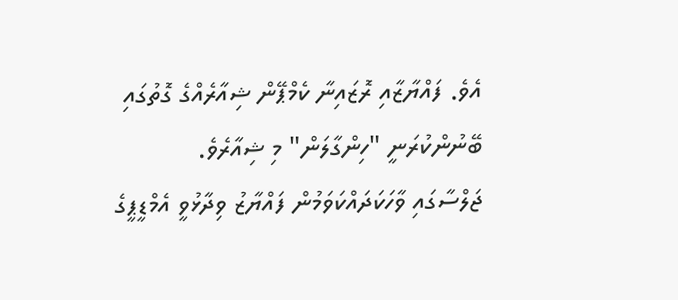އެވެ. ފައްޔާޒާއި ރޮޒައިނާ ކެމްޕޭން ޝިއާރެއްގެ ގޮތުގައި ބޭނުންކުރަނީ "ހިންގާލަން" މި ޝިއާރެވެ.
ޖަލްސާގައި ވާހަކަދައްކަވަމުން ފައްޔާޒު ވިދާޅުވީ އެމްޑީޕީގެ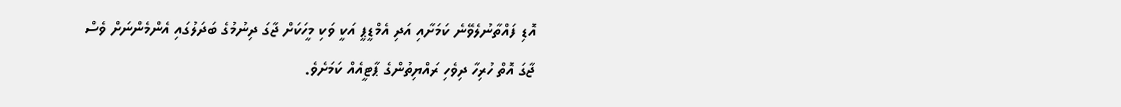އޮޑި ފައްތާނުލެވޭނެ ކަމަށާއި އަދި އެމްޑީޕީ އަކީ ވަކި މީހަކަށް ޖާގަ ދިނުމުގެ ބަދަލުގައި އެންމެންނަށް ވެސް ޖާގަ އޮތް ހުރިހާ ދިވެހި ރައްޔިތުންގެ ޕާޓީއެއް ކަމަށެވެ.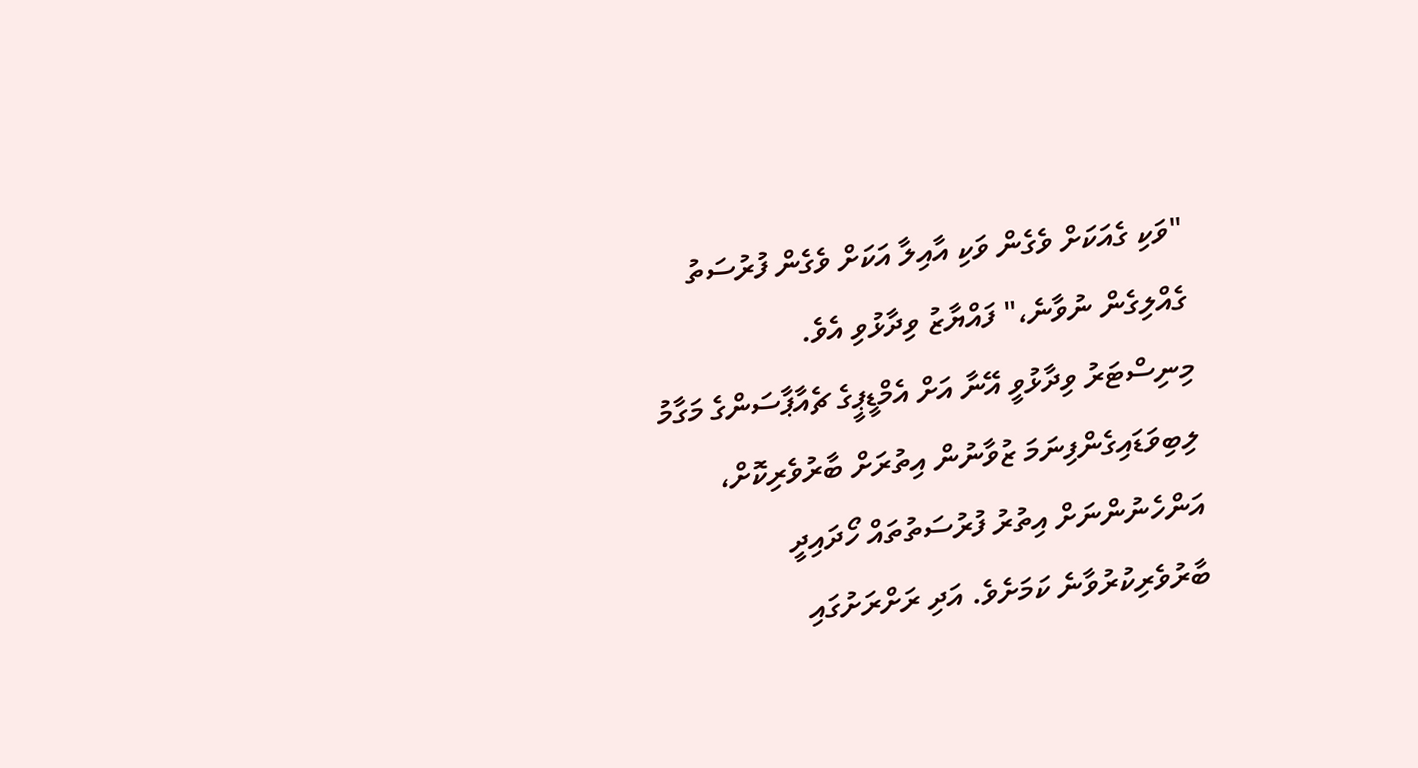"ވަކި ގެއަކަށް ވެގެން ވަކި އާއިލާ އަކަށް ވެގެން ފުރުސަތު ގެއްލިގެން ނުވާނެ،" ފައްޔާޒު ވިދާޅުވި އެވެ.
މިނިސްޓަރު ވިދާޅުވީ އޭނާ އަށް އެމްޑީޕީގެ ޗެއާޕާސަންގެ މަގާމު ލިބިވަޑައިގެންފިނަމަ ޒުވާނުން އިތުރަށް ބާރުވެރިކޮށް، އަންހެނުންނަށް އިތުރު ފުރުސަތުތައް ހޯދައިދީ ބާރުވެރިކުރުވާނެ ކަމަށެވެ. އަދި ރަށްރަށުގައި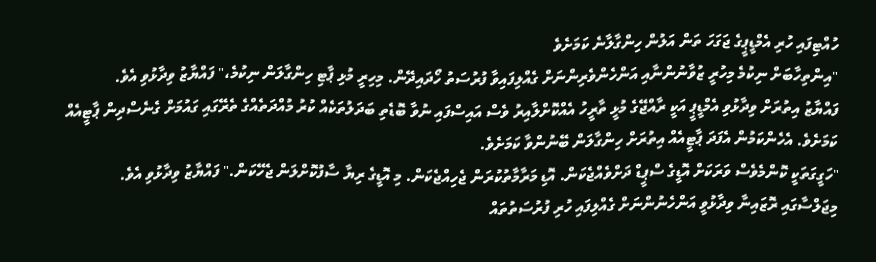ހުއްޓިފައި ހުރި އެމްޑީޕީގެ ޖަގަހަ ތަން އަލުން ހިންގާލާނެ ކަމަށެވެ
"އިންތިހާބަށް ނިކުމެ މިހުރީ ޒުވާނުންނާއި އަންހެންވެރިންނަށް ގެއްލިފައިވާ ފުރުސަތު ހޯދައިދޭން. މިހިރީ މުޅި ޕާޓި ހިންގާލަން ނިކުމެ،" ފައްޔާޒު ވިދާޅުވި އެވެ.
ފައްޔާޒު އިތުރަށް ވިދާޅުވި އެމްޑީޕީ އަކީ ރާއްޖޭގެ މުޅީ ތާރީހު އެއްކޮށްލާއިރު ވެސް އައިސްފައި ނުވާ ބޮޑެތި ބަދަލުތަކެއް ކުރު މުއްދަތެއްގެ ތެރޭގައި ގައުމަށް ގެނެސްދިން ޕާޓީއެއް ކަމަށެވެ. އެހެންކަމުން އެފަދަ ޕާޓީއެއް އިތުރަށް ހިންގާލަން ބޭނުންވާ ކަމަށެވެ.
"ހަގީގަތަކީ ކޮންމެވެސް ވަރަކަށް އޮޑީގެ ސްޕީޑް ދަށްވެއްޖެކަން. އޮޑި މަރާމާތުކުރަން ޖެހިއްޖެކަން. މި އޮޑީގެ ރިޔާ ސާފުކޮށްލަން ޖެހޭކަން." ފައްޔާޒު ވިދާޅުވި އެވެ.
މިޖަލްސާގައި ރޮޒައިނާ ވިދާޅުވީ އަންހެނުންނަށް ގެއްލިފައި ހުރި ފުރުސަތުތައް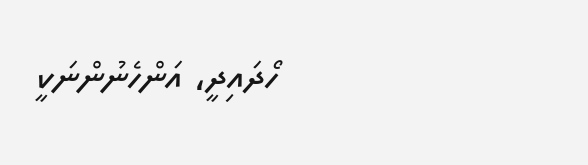ހޯދައިދީ، އަންހެނުންނަކީ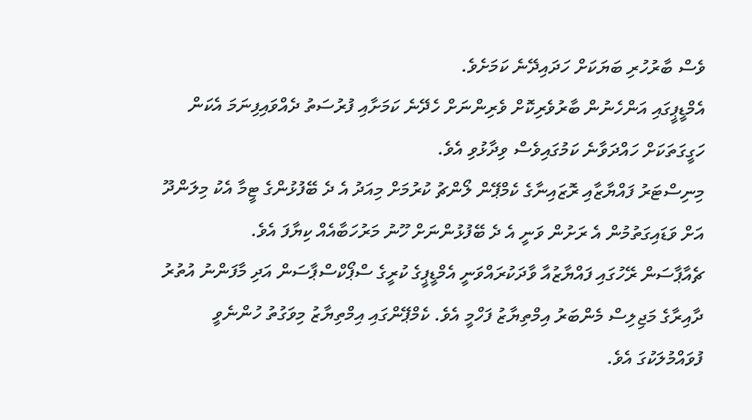ވެސް ބާރުހުރި ބަޔަކަށް ހަދައިދޭނެ ކަމަށެވެ.
އެމްޑީޕީގައި އަންހެނުން ބާރުވެރިކޮށް ވެރިންނަށް ހެދޭނެ ކަމަށާއި ފުރުސަތު ދެއްވައިފިނަމަ އެކަން ހަގީގަތަކަށް ހައްދަވާނެ ކަމުގައިވެސް ވިދާޅުވި އެވެ.
މިނިސްޓަރު ފައްޔާޒާއި ރޮޒައިނާގެ ކެމްޕޭން ލޯންޗު ކުރުމަށް މިއަދު އެ ދެ ބޭފުޅުންގެ ޓީމާ އެކު މިލަންދޫ އަށް ވަޑައިގަތުމުން އެ ރަށުން ވަނީ އެ ދެ ބޭފުޅުންނަށް ހޫނު މަރުހަބާއެއް ކިޔާފަ އެވެ.
ޗެއާޕާސަން ރޭހުގައި ފައްޔާޒުއާ ވާދަކުރައްވަނީ އެމްޑީޕީގެ ކުރީގެ ސްޕޯކްސްޕާސަން އަދި މާފަންނު އުތުރު ދާއިރާގެ މަޖިލިސް މެންބަރު އިމްތިޔާޒު ފަހްމީ އެވެ. ކެމްޕޭންގައި އިމްތިޔާޒު މިވަގުތު ހުންނެވީ ފުވައްމުލަކުގަ އެވެ.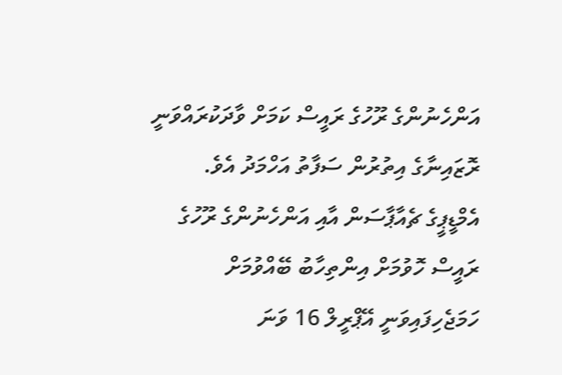އަންހެނުންގެ ރޫހުގެ ރައީސް ކަމަށް ވާދަކުރައްވަނީ ރޮޒައިނާގެ އިތުރުން ސަފާތު އަހްމަދު އެވެ.
އެމްޑީޕީގެ ޗެއާޕާސަން އާއި އަންހެނުންގެ ރޫހުގެ ރައީސް ހޮވުމަށް އިންތިހާބު ބޭއްވުމަށް ހަމަޖެހިފައިވަނީ އޭޕްރީލް 16 ވަނަ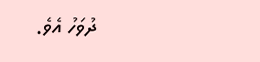ދުވަހު އެވެ.